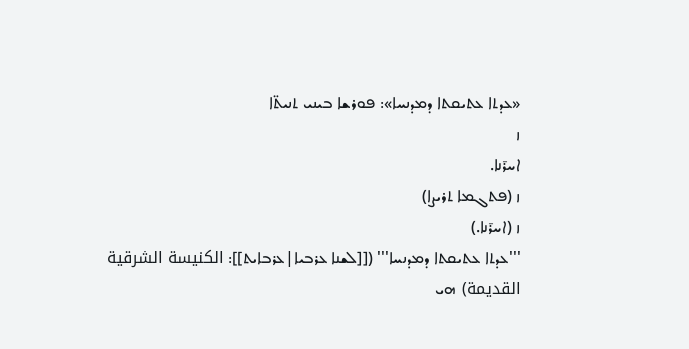«ܥܕܬܐ ܥܬܝܩܬܐ ܕܡܕܢܚܐ»: ܦܘܪܫܐ ܒܝܢܝ ܬܢܝܬ̈ܐ
ܙ
ܐܚܪ̄ܢܐ.
ܙ (ܦܬܓܡܐ ܬܪܝܨܐ)
ܙ (ܐܚܪ̄ܢܐ.)
'''ܥܕܬܐ ܥܬܝܩܬܐ ܕܡܕܢܚܐ''' ([[ܠܫܢܐ ܥܪܒܝܐ|ܥܪܒܐܝܬ]]: الكنيسة الشرقية القديمة) ܗܝ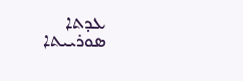ܥܕܬܐ ܣܘܪܝܝܬܐ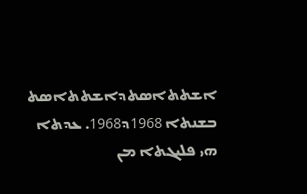ܐܫܬܬܐܣܬܕܐܫܬܬܐܣܬ ܒܫܢܬܐ 1968ܕ1968. ܥܕܬܐ ܗܝ ܦܠܝܓܬܐ ܡܢ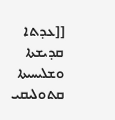[[ܥܕܬܐ ܩܕܝܫܬܐ ܘܫܠܝܚܝܬܐ ܩܬܘܠܝܩܝ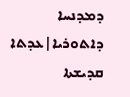ܕܡܕܢܚܐ ܕܐܬܘܪܝܐ|ܥܕܬܐ ܩܕܝܫܬܐ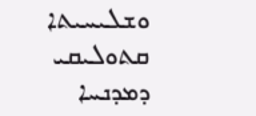ܘܫܠܝܚܝܬܐ ܩܬܘܠܝܩܝ ܕܡܕܢܚܐ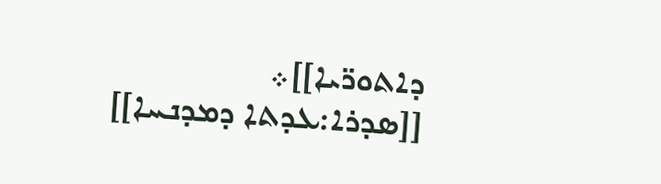ܕܐܬܘܪ̈ܝܐ]]܀
[[ܣܕܪܐ:ܥܕܬܐ ܕܡܕܢܚܐ]]